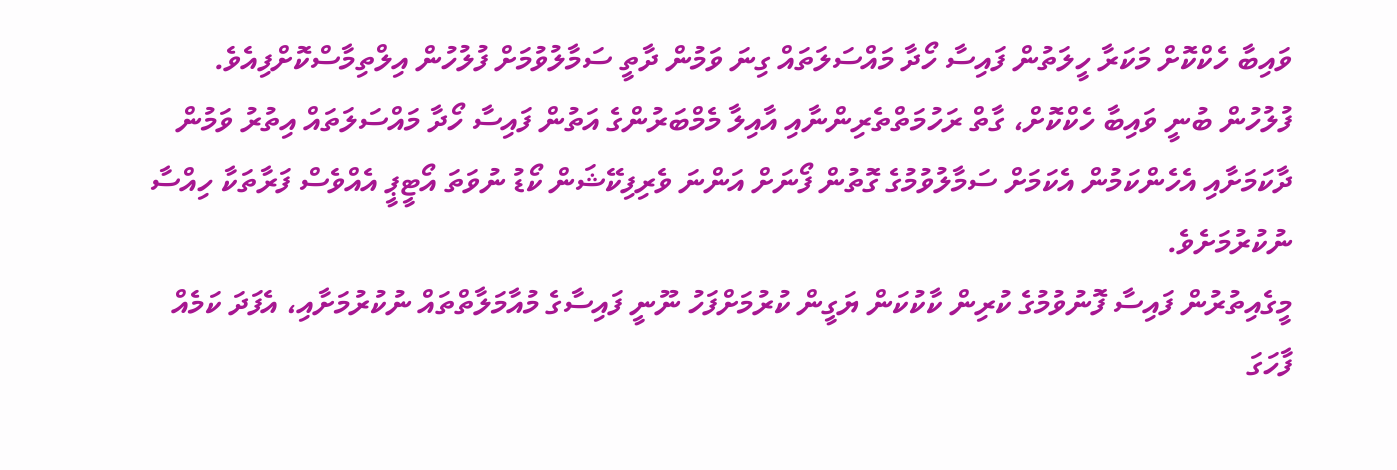ވައިބާ ހެކްކޮށް މަކަރާ ހީލަތުން ފައިސާ ހޯދާ މައްސަލަތައް ގިނަ ވަމުން ދާތީ ސަމާލުވުމަށް ފުލުހުން އިލްތިމާސްކޮށްފިއެވެ.
ފުލުހުން ބުނީ ވައިބާ ހެކްކޮށް، ގާތް ރަހުމަތްތެރިންނާއި އާއިލާ މެމްބަރުންގެ އަތުން ފައިސާ ހޯދާ މައްސަލަތައް އިތުރު ވަމުން ދާކަމަށާއި އެހެންކަމުން އެކަމަށް ސަމާލުވުމުގެ ގޮތުން ފޯނަށް އަންނަ ވެރިފިކޭޝަން ކޯޑު ނުވަތަ އޯޓީޕީ އެއްވެސް ފަރާތަކާ ހިއްސާ ނުކުރުމަށެވެ.
މީގެއިތުރުން ފައިސާ ފޮނުވުމުގެ ކުރިން ކާކުކަން ޔަގީން ކުރުމަށްފަހު ނޫނީ ފައިސާގެ މުއާމަލާތްތައް ނުކުރުމަށާއި، އެފަދަ ކަމެއް ފާހަގަ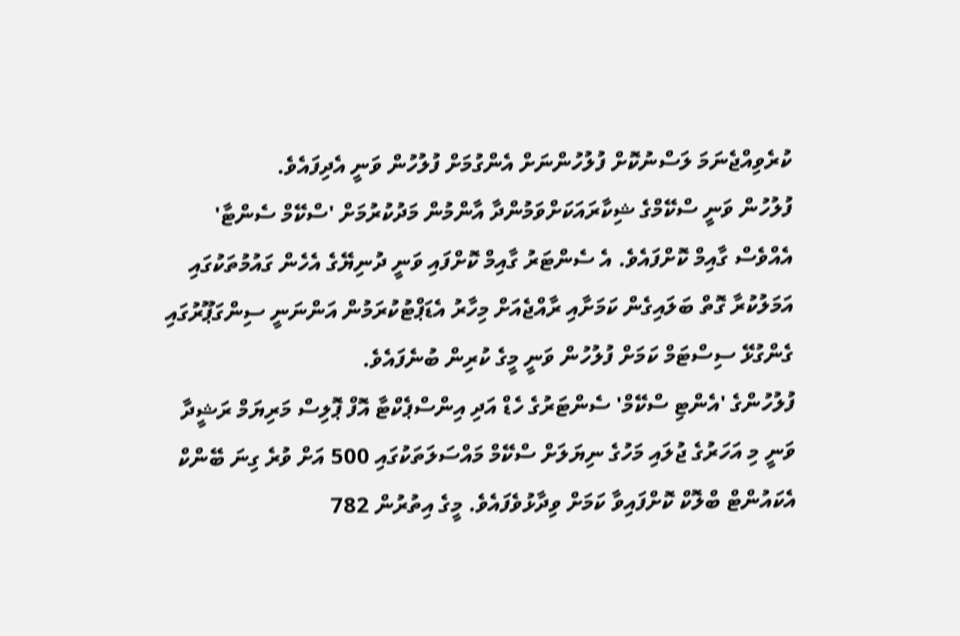ކުރެވިއްޖެނަމަ ލަސްނުކޮށް ފުލުހުންނަށް އެންގުމަށް ފުލުހުން ވަނީ އެދިފައެވެ.
ފުލުހުން ވަނީ ސްކޭމްގެ ޝިކާރައަކަށްވަމުންދާ އާންމުން މަދުކުރުމަށް 'ސްކޭމް ސެންޓާ' އެއްވެސް ގާއިމް ކޮށްފައެވެ. އެ ސެންޓަރު ގާއިމް ކޮށްފައި ވަނީ ދުނިޔޭގެ އެހެން ގައުމުތަކުގައި އަމަލުކުރާ ގޮތް ބަލައިގެން ކަމަށާއި ރާއްޖެއަށް މިހާރު އެޑަޕްޓުކުރަމުން އަންނަނީ ސިންގަޕޫރުގައި ގެންގުޅޭ ސިސްޓަމް ކަމަށް ފުލުހުން ވަނީ މީގެ ކުރިން ބުނެފައެވެ.
ފުލުހުންގެ 'އެންޓި ސްކޭމް' ސެންޓަރުގެ ހެޑް އަދި އިންސްޕެކްޓާ އޮފް ޕޮލިސް މަރިޔަމް ރަޝީދާ ވަނީ މި އަހަރުގެ ޖުލައި މަހުގެ ނިޔަލަށް ސްކޭމް މައްސަލަތަކުގައި 500 އަށް ވުރެ ގިނަ ބޭންކް އެކައުންޓް ބްލޮކް ކޮށްފައިވާ ކަމަށް ވިދާޅުވެފައެވެ. މީގެ އިތުރުން 782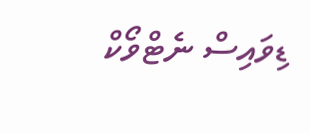ޑިވައިސް ނެޓްވޯކް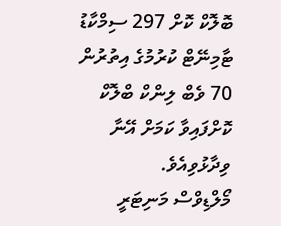ބޮލޮކް ކޮށް 297 ސިމްކާޑު ޓާމިނޭޓް ކުރުމުގެ އިތުރުން 70 ވެބް ލިންކް ބްލޮކް ކޮށްފައިވާ ކަމަށް އޭނާ ވިދާޅުވިއެވެ.
މޯލްޑިވްސް މަނިޓަރީ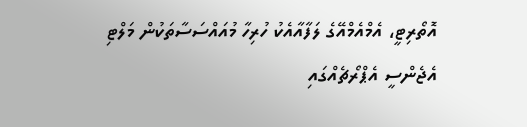އޮތޯރިޓީ، އެމްއެމްއޭގެ ލަފާއާއެކު ހުރިހާ މުއައްސަސާތަކުން މަލްޓި އެޖެންސީ އެޕްރޯޗެއްގައި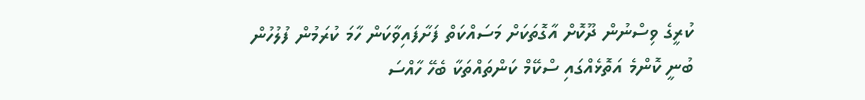ކުރީގެ ވިސްނުން ދޫކޮށް އާގޮތަކަށް މަސައްކަތް ފަށާފައިވާކަން ހާމަ ކުރަމުން ފުލުހުން ބުނީ ކޮންމެ އަތޮޅެއްގައި ސްކޭމް ކަންތައްތަކާ ބެހޭ ހާއްސަ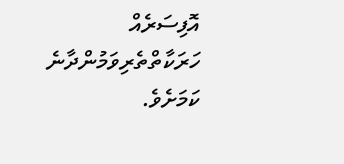އޮފިސަރެއް ހަރަކާތްތެރިވަމުންދާނެ ކަމަށެވެ.